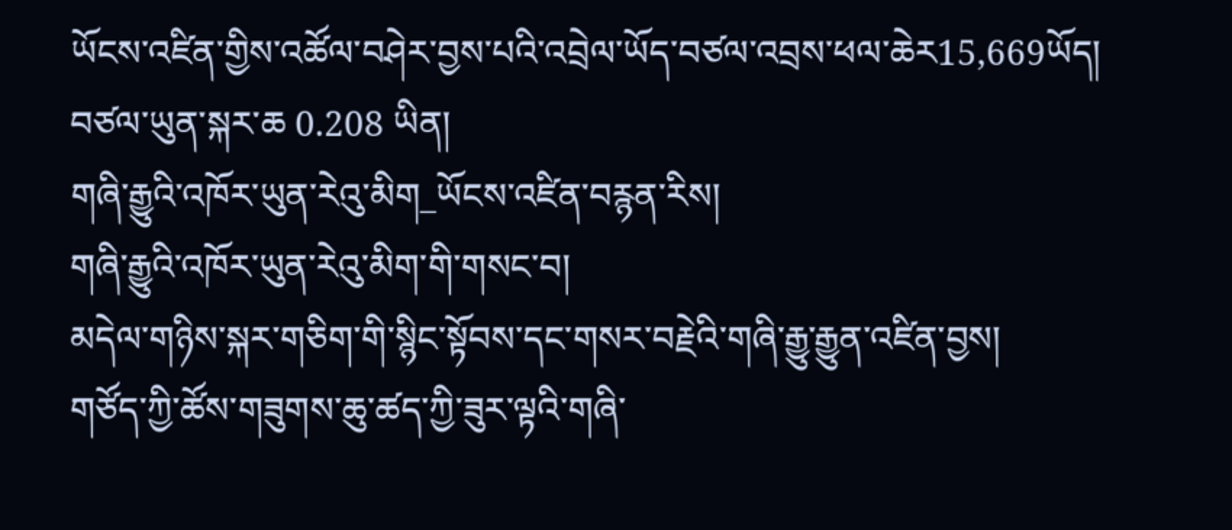ཡོངས་འཛིན་གྱིས་འཚོལ་བཤེར་བྱས་པའི་འབྲེལ་ཡོད་བཙལ་འབྲས་ཕལ་ཆེར15,669ཡོད།  བཙལ་ཡུན་སྐར་ཆ 0.208 ཡིན།
གཞི་རྒྱུའི་འཁོར་ཡུན་རེའུ་མིག_ཡོངས་འཛིན་བརྙན་རིས།
གཞི་རྒྱུའི་འཁོར་ཡུན་རེའུ་མིག་གི་གསང་བ།
མདེལ་གཉིས་སྐར་གཅིག་གི་སྙིང་སྟོབས་དང་གསར་བརྗེའི་གཞི་རྒྱུ་རྒྱུན་འཛིན་བྱས།
གཙོད་ཀྱི་ཚོས་གཟུགས་ཆུ་ཚད་ཀྱི་ཟུར་ལྟའི་གཞི་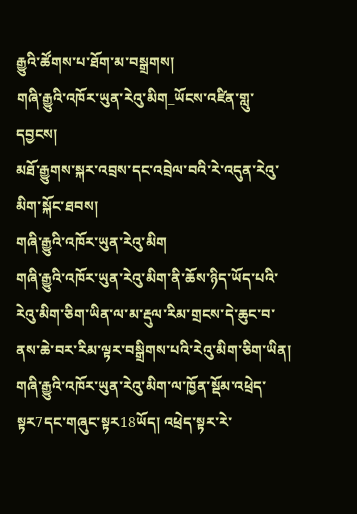རྒྱུའི་ཚོགས་པ་ཐོག་མ་བསྒྲགས།
གཞི་རྒྱུའི་འཁོར་ཡུན་རེའུ་མིག_ཡོངས་འཛིན་གླུ་དབྱངས།
མཐོ་རྒྱུགས་སྐར་འབྲས་དང་འབྲེལ་བའི་རེ་འདུན་རེའུ་མིག་སྐོང་ཐབས།
གཞི་རྒྱུའི་འཁོར་ཡུན་རེའུ་མིག
གཞི་རྒྱུའི་འཁོར་ཡུན་རེའུ་མིག་ནི་ཆོས་ཉིད་ཡོད་པའི་རེའུ་མིག་ཅིག་ཡིན་ལ་མ་རྡུལ་རིམ་གྲངས་དེ་ཆུང་བ་ནས་ཆེ་བར་རིམ་ལྟར་བསྒྲིགས་པའི་རེའུ་མིག་ཅིག་ཡིན། གཞི་རྒྱུའི་འཁོར་ཡུན་རེའུ་མིག་ལ་ཁྱོན་སྡོམ་འཕྲེད་སྟར7དང་གཞུང་སྟར18ཡོད། འཕྲེད་སྟར་རེ་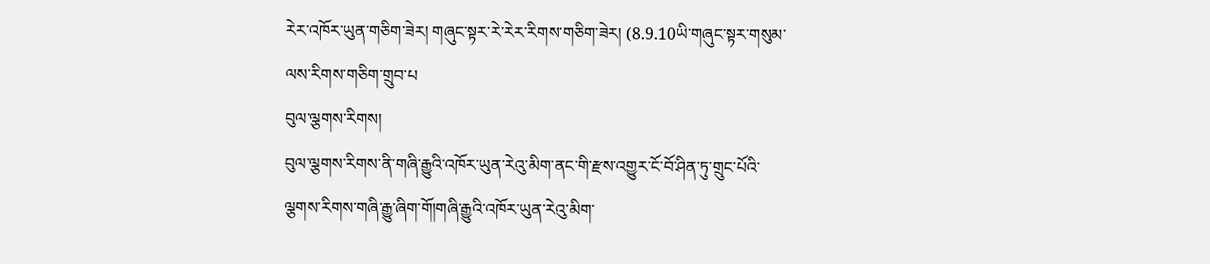རེར་འཁོར་ཡུན་གཅིག་ཟེར། གཞུང་སྟར་རེ་རེར་རིགས་གཅིག་ཟེར། (8.9.10ཡི་གཞུང་སྟར་གསུམ་ལས་རིགས་གཅིག་གྲུབ་པ
བུལ་ལྕགས་རིགས།
བུལ་ལྕགས་རིགས་ནི་གཞི་རྒྱུའི་འཁོར་ཡུན་རེའུ་མིག་ནང་གི་རྫས་འགྱུར་ངོ་བོ་ཤིན་ཏུ་གྲུང་པོའི་ལྕགས་རིགས་གཞི་རྒྱུ་ཞིག་གོ།གཞི་རྒྱུའི་འཁོར་ཡུན་རེའུ་མིག་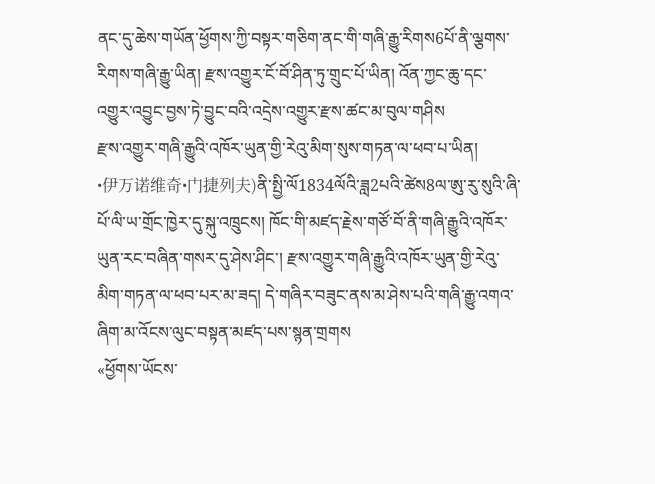ནང་དུ་ཆེས་གཡོན་ཕྱོགས་ཀྱི་བསྟར་གཅིག་ནང་གི་གཞི་རྒྱུ་རིགས6པོ་ནི་ལྕགས་རིགས་གཞི་རྒྱུ་ཡིན། རྫས་འགྱུར་ངོ་བོ་ཤིན་ཏུ་གྲུང་པོ་ཡིན། འོན་ཀྱང་ཆུ་དང་འགྱུར་འབྱུང་བྱས་ཏེ་བྱུང་བའི་འདྲེས་འགྱུར་རྫས་ཚང་མ་བུལ་གཤིས
རྫས་འགྱུར་གཞི་རྒྱུའི་འཁོར་ཡུན་གྱི་རེའུ་མིག་སུས་གཏན་ལ་ཕབ་པ་ཡིན།
•伊万诺维奇•门捷列夫)ནི་སྤྱི་ལོ1834ལོའི་ཟླ2པའི་ཚེས8ལ་ཨུ་རུ་སུའི་ཞི་པོ་ལི་ཡ་གྲོང་ཁྱེར་དུ་སྐུ་འཁྲུངས། ཁོང་གི་མཛད་རྗེས་གཙོ་བོ་ནི་གཞི་རྒྱུའི་འཁོར་ཡུན་རང་བཞིན་གསར་དུ་ཤེས་ཤིང་། རྫས་འགྱུར་གཞི་རྒྱུའི་འཁོར་ཡུན་གྱི་རེའུ་མིག་གཏན་ལ་ཕབ་པར་མ་ཟད། དེ་གཞིར་བཟུང་ནས་མ་ཤེས་པའི་གཞི་རྒྱུ་འགའ་ཞིག་མ་འོངས་ལུང་བསྟན་མཛད་པས་སྙན་གྲགས
«ཕྱོགས་ཡོངས་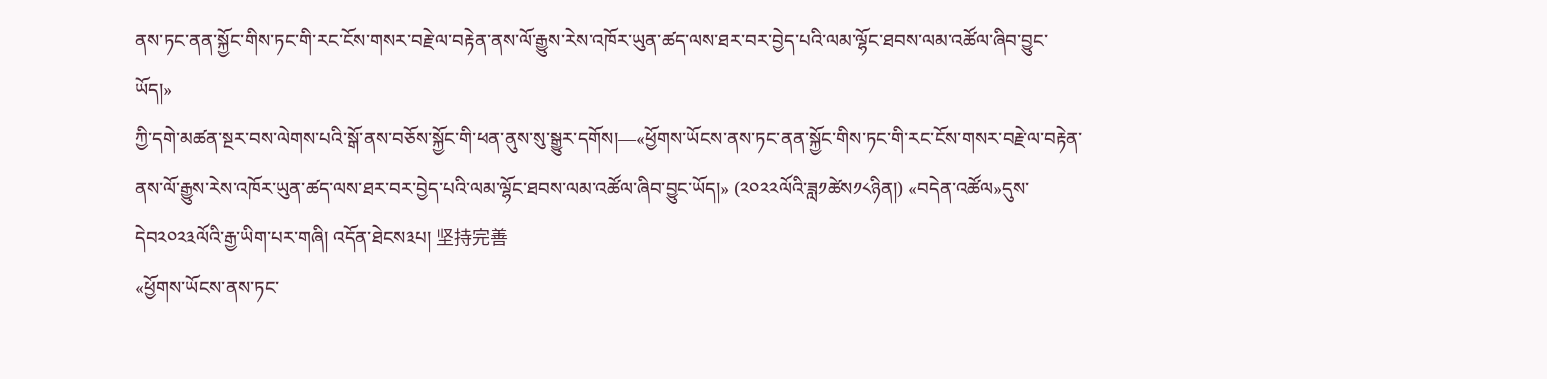ནས་ཏང་ནན་སྐྱོང་གིས་ཏང་གི་རང་ངོས་གསར་བརྗེ་ལ་བརྟེན་ནས་ལོ་རྒྱུས་རེས་འཁོར་ཡུན་ཚད་ལས་ཐར་བར་བྱེད་པའི་ལམ་ལྷོང་ཐབས་ལམ་འཚོལ་ཞིབ་བྱུང་ཡོད།»
ཀྱི་དགེ་མཚན་སྔར་བས་ལེགས་པའི་སྒོ་ནས་བཅོས་སྐྱོང་གི་ཕན་ནུས་སུ་སྒྱུར་དགོས།—«ཕྱོགས་ཡོངས་ནས་ཏང་ནན་སྐྱོང་གིས་ཏང་གི་རང་ངོས་གསར་བརྗེ་ལ་བརྟེན་ནས་ལོ་རྒྱུས་རེས་འཁོར་ཡུན་ཚད་ལས་ཐར་བར་བྱེད་པའི་ལམ་ལྷོང་ཐབས་ལམ་འཚོལ་ཞིབ་བྱུང་ཡོད།» (༢༠༢༢ལོའི་ཟླ༡ཚེས༡༨ཉིན།) «བདེན་འཚོལ»དུས་དེབ༢༠༢༣ལོའི་རྒྱ་ཡིག་པར་གཞི། འདོན་ཐེངས༣པ། 坚持完善
«ཕྱོགས་ཡོངས་ནས་ཏང་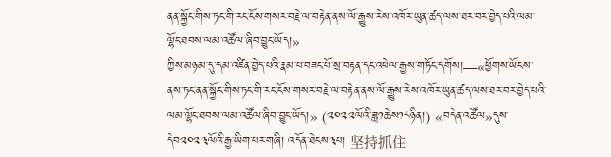ནན་སྐྱོང་གིས་ཏང་གི་རང་ངོས་གསར་བརྗེ་ལ་བརྟེན་ནས་ལོ་རྒྱུས་རེས་འཁོར་ཡུན་ཚད་ལས་ཐར་བར་བྱེད་པའི་ལམ་ལྷོང་ཐབས་ལམ་འཚོལ་ཞིབ་བྱུང་ཡོད།»
ཀྱིས་མཉམ་དུ་དམ་འཛིན་བྱེད་པའི་རྣམ་པ་བཟང་པོ་སྲ་བརྟན་དང་འཕེལ་རྒྱས་གཏོང་དགོས།—«ཕྱོགས་ཡོངས་ནས་ཏང་ནན་སྐྱོང་གིས་ཏང་གི་རང་ངོས་གསར་བརྗེ་ལ་བརྟེན་ནས་ལོ་རྒྱུས་རེས་འཁོར་ཡུན་ཚད་ལས་ཐར་བར་བྱེད་པའི་ལམ་ལྷོང་ཐབས་ལམ་འཚོལ་ཞིབ་བྱུང་ཡོད།» (༢༠༢༢ལོའི་ཟླ༡ཆེས༡༨ཉིན།) «བདེན་འཚོལ»དུས་དེབ༢༠༢༣ལོའི་རྒྱ་ཡིག་པར་གཞི། འདོན་ཐེངས༣པ། 坚持抓住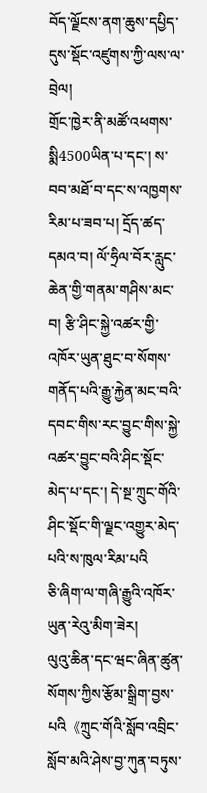བོད་ལྗོངས་ནག་ཆུས་དཔྱིད་དུས་སྡོང་འཛུགས་ཀྱི་ལས་ལ་བྲེལ།
གྲོང་ཁྱེར་ནི་མཚོ་འཕགས་སྨི4500ཡིན་པ་དང་། ས་བབ་མཐོ་བ་དང་ས་འཁྱགས་རིམ་པ་ཟབ་པ། དྲོད་ཚད་དམའ་བ། ལོ་ཧྲིལ་བོར་རླུང་ཆེན་གྱི་གནམ་གཤིས་མང་བ། རྩི་ཤིང་སྐྱེ་འཚར་གྱི་འཁོར་ཡུན་ཐུང་བ་སོགས་གནོད་པའི་རྒྱུ་རྐྱེན་མང་བའི་དབང་གིས་རང་བྱུང་གིས་སྐྱེ་འཚར་བྱུང་བའི་ཤིང་སྡོང་མེད་པ་དང་། དེ་སྔ་ཀྲུང་གོའི་ཤིང་སྡོང་གི་ལྗང་འགྱུར་མེད་པའི་ས་ཁུལ་རིམ་པའི
ཅི་ཞིག་ལ་གཞི་རྒྱུའི་འཁོར་ཡུན་རེའུ་མིག་ཟེར།
ལུའུ་ཆིན་དང་ཝང་ཞིན་ཚུན་སོགས་ཀྱིས་རྩོམ་སྒྲིག་བྱས་པའི《ཀྲུང་གོའི་སློབ་འབྲིང་སློབ་མའི་ཤེས་བྱ་ཀུན་བཏུས་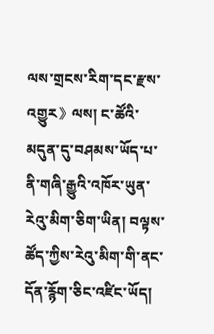ལས་གྲངས་རིག་དང་རྫས་འགྱུར》ལས། ང་ཚོའི་མདུན་དུ་བཤམས་ཡོད་པ་ནི་གཞི་རྒྱུའི་འཁོར་ཡུན་རེའུ་མིག་ཅིག་ཡིན། བལྟས་ཚོད་ཀྱིས་རེའུ་མིག་གི་ནང་དོན་རྙོག་ཅིང་འཛིང་ཡོད།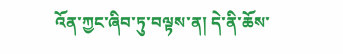འོན་ཀྱང་ཞིབ་ཏུ་བལྟས་ན། དེ་ནི་ཆོས་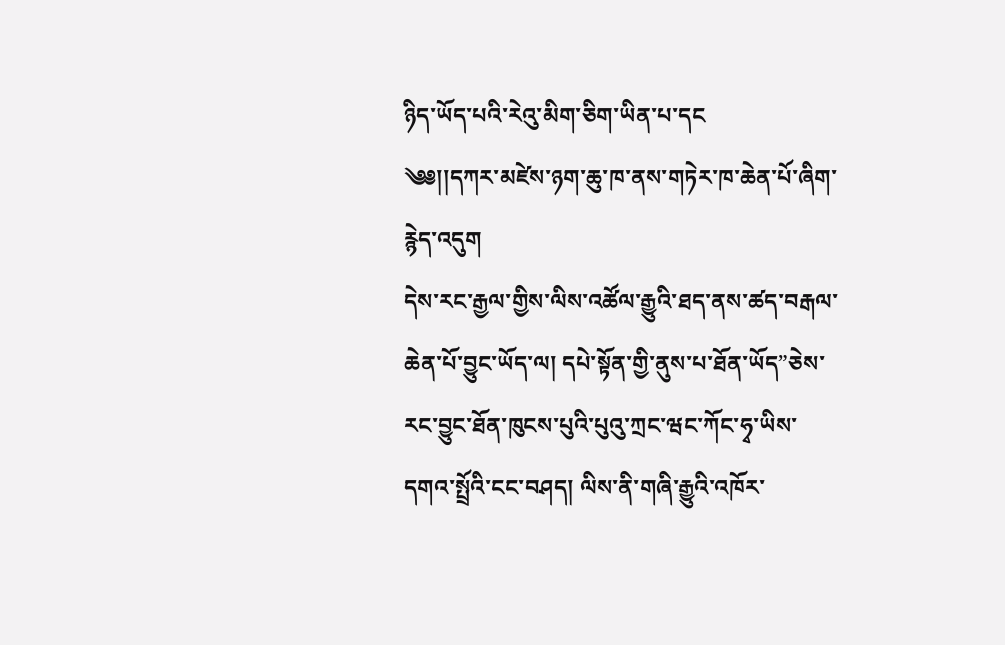ཉིད་ཡོད་པའི་རེའུ་མིག་ཅིག་ཡིན་པ་དང
༄༅།།དཀར་མཛེས་ཉག་ཆུ་ཁ་ནས་གཏེར་ཁ་ཆེན་པོ་ཞིག་རྙེད་འདུག
དེས་རང་རྒྱལ་གྱིས་ལིས་འཚོལ་རྒྱུའི་ཐད་ནས་ཚད་བརྒལ་ཆེན་པོ་བྱུང་ཡོད་ལ། དཔེ་སྟོན་གྱི་ནུས་པ་ཐོན་ཡོད”ཅེས་རང་བྱུང་ཐོན་ཁུངས་པུའི་པུའུ་ཀྲང་ཝང་ཀོང་ཧྭ་ཡིས་དགའ་སྤྲོའི་ངང་བཤད། ལིས་ནི་གཞི་རྒྱུའི་འཁོར་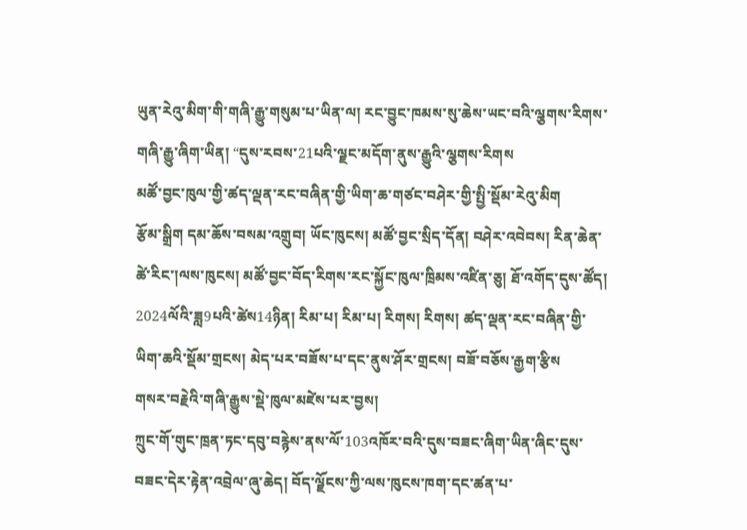ཡུན་རེའུ་མིག་གི་གཞི་རྒྱུ་གསུམ་པ་ཡིན་ལ། རང་བྱུང་ཁམས་སུ་ཆེས་ཡང་བའི་ལྕགས་རིགས་གཞི་རྒྱུ་ཞིག་ཡིན། “དུས་རབས་21པའི་ལྗང་མདོག་ནུས་རྒྱུའི་ལྕགས་རིགས
མཚོ་བྱང་ཁུལ་གྱི་ཚད་ལྡན་རང་བཞིན་གྱི་ཡིག་ཆ་གཙང་བཤེར་གྱི་སྤྱི་སྡོམ་རེའུ་མིག
རྩོམ་སྒྲིག དམ་ཆོས་བསམ་འགྲུབ། ཡོང་ཁུངས། མཚོ་བྱང་སྲིད་དོན། བཤེར་འབེབས། རིན་ཆེན་ཚེ་རིང་།ལས་ཁུངས། མཚོ་བྱང་བོད་རིགས་རང་སྐྱོང་ཁུལ་ཁྲིམས་འཛིན་ཅུ། ཐོ་འགོད་དུས་ཚོད། 2024ལོའི་ཟླ9པའི་ཚེས14ཉིན། རིམ་པ། རིམ་པ། རིགས། རིགས། ཚད་ལྡན་རང་བཞིན་གྱི་ཡིག་ཆའི་སྡོམ་གྲངས། མེད་པར་བཟོས་པ་དང་ནུས་ཤོར་གྲངས། བཟོ་བཅོས་རྒྱག་རྩིས
གསར་བརྗེའི་གཞི་རྒྱུས་སྡེ་ཁུལ་མཛེས་པར་བྱས།
ཀྲུང་གོ་གུང་ཁྲན་ཏང་དབུ་བརྙེས་ནས་ལོ་103འཁོར་བའི་དུས་བཟང་ཞིག་ཡིན་ཞིང་དུས་བཟང་དེར་རྟེན་འབྲེལ་ཞུ་ཆེད། བོད་ལྗོངས་ཀྱི་ལས་ཁུངས་ཁག་དང་ཚན་པ་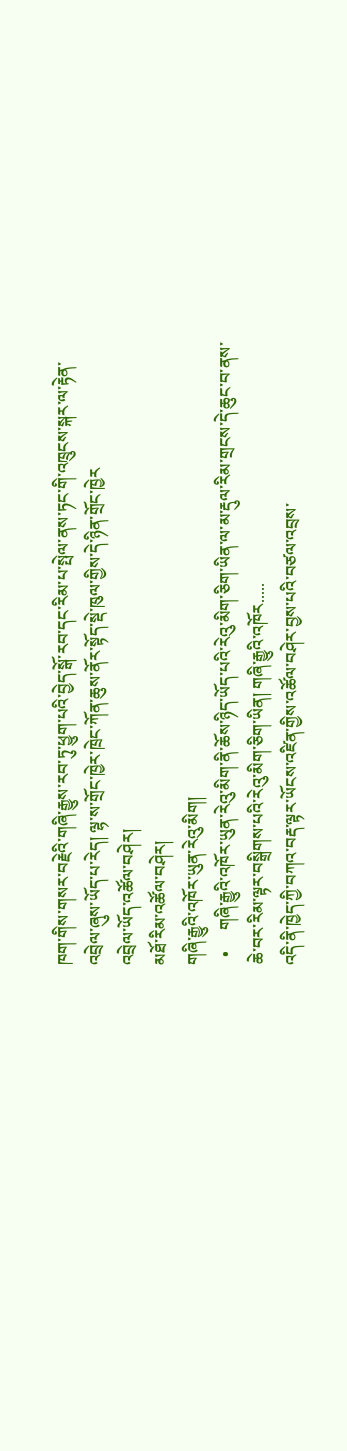ཁག་གིས་གསར་བརྗེའི་གཞི་རྒྱུས་རབ་ཏུ་ཕྱུག་པའི་བྱེད་སྒོ་རབ་དང་རིམ་པ་སྤེལ་ནས་ཏང་གི་འཁྲུངས་སྐར་ལ་རྟེན་འབྲེལ་ཞུས་ཡོད་པ་རེད། ལྷ་ས་གྲོང་ཁྱེར་ཁྲེང་ཀོན་ཆུས་ནོར་སྟོད་སྡེ་ཁུལ་གྱིས་དེ་ཉིན་གྲོང་ཁྱེར
འབྲེལ་ཡོད་འཚོལ་བཤེར།
མཐོ་རིམ་འཚོལ་བཤེར།
གཞི་རྒྱུའི་འཁོར་ཡུན་རེའུ་མིག།
  •     གཞི་རྒྱུའི་འཁོར་ཡུན་རེའུ་མིག་ནི་ཆོས་ཉིད་ཡོད་པའི་རེའུ་མིག་ཅིག་ཡིན་ལ་མ་རྡུལ་རིམ་གྲངས་དེ་ཆུང་བ་ནས་ཆེ་བར་རིམ་ལྟར་བསྒྲིགས་པའི་རེའུ་མིག་ཅིག་ཡིན། གཞི་རྒྱུའི་འཁོར.....
འདི་ནི་ཁྱེད་ཀྱི་བཀའ་བརྡ་ལྟར་ཡོངས་འཛིན་གྱིས་འཚོལ་བཤེར་བྱས་པའི་བཙལ་འབྲས་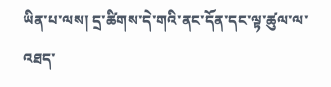ཡིན་པ་ལས། དྲ་ཚིགས་དེ་གའི་ནང་དོན་དང་ལྟ་ཚུལ་ལ་འཐད་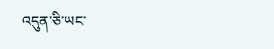འདུན་ཅི་ཡང་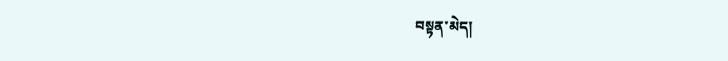བསྟན་མེད།